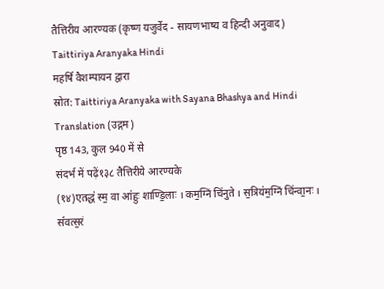तैत्तिरीय आरण्यक (कृष्ण यजुर्वेद - सायणभाष्य व हिन्दी अनुवाद)
Taittiriya Aranyaka Hindi
महर्षि वैशम्पायन द्वारा
स्रोत: Taittiriya Aranyaka with Sayana Bhashya and Hindi Translation (उद्गम)
पृष्ठ 143, कुल 940 में से
संदर्भ में पढ़ें१३८ तैत्तिरीये आरण्यके
(१४)एतद्ध॑ स्म॒ वा आ॑हुः शाण्डि॒लाः । कम॒ग्निं चि॑नुते । स॒त्रिय॑म॒ग्निं चि॑न्वा॒नः । सं॑वत्स॒रं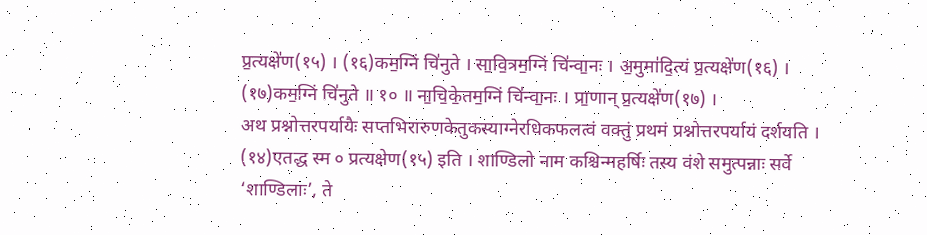प्र॒त्यक्षे॑ण(१५) । (१६)कम॒ग्निं चि॑नुते । सा॒वि॒त्रम॒ग्निं चि॑न्वा॒नः । अ॒मुमा॑दि॒त्यं प्र॒त्यक्षे॑ण(१६) । (१७)कम॒ग्निं चि॑नुते ॥ १० ॥ ना॒चि॒के॒तम॒ग्निं चि॑न्वा॒नः । प्रा॒णान् प्र॒त्यक्षे॑ण(१७) ।
अथ प्रश्नोत्तरपर्यायैः सप्तभिरारुणकेतुकस्याग्नेरधिकफलत्वं वक्तुं प्रथमं प्रश्नोत्तरपर्यायं दर्शयति । (१४)एतद्ध स्म ० प्रत्यक्षेण(१५) इति । शाण्डिलो नाम कश्चिन्महर्षिः तस्य वंशे समुत्पन्नाः सर्वे ‘शाण्डिलाः’, ते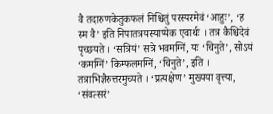वै तदारुणकेतुकफलं निश्चितुं परस्परमेवं ‘आहुः’, ‘ह स्म वै’ इति निपातत्रयस्याप्येक एवार्थः । तत्र कैश्चिदेवं पृच्छयते । ‘सत्रियं’ सत्रे भवमग्निं, यः ‘चिनुते’, सोऽयं ‘कमग्निं’ किम्फलमग्निं, ‘चिनुते’, इति । तत्राभिज्ञैरुत्तरमुच्यते । ‘प्रत्यक्षेण’ मुख्यया वृत्त्या, ‘संवत्सरं’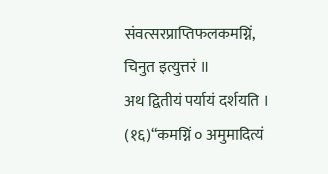संवत्सरप्राप्तिफलकमग्निं, चिनुत इत्युत्तरं ॥
अथ द्वितीयं पर्यायं दर्शयति । (१६)“कमग्निं ० अमुमादित्यं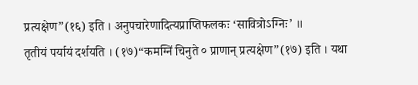प्रत्यक्षेण”(१६) इति । अनुपचारेणादित्यप्राप्तिफलकः ‘सावित्रोऽग्निः’ ॥
तृतीयं पर्यायं दर्शयति । (१७)“कमग्निं चिनुते ० प्राणान् प्रत्यक्षेण”(१७) इति । यथा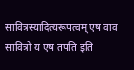सावित्रस्यादित्यरूपत्वम् एष वाव सावित्रो य एष तपति इति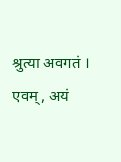श्रुत्या अवगतं । एवम्, अयं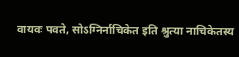वायवः पवते, सोऽग्निर्नाचिकेत इति श्रुत्या नाचिकेतस्य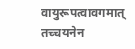वायुरूपत्वावगमात् तच्चयनेन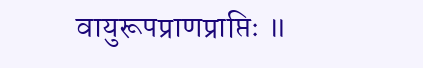वायुरूपप्राणप्राप्तिः ॥